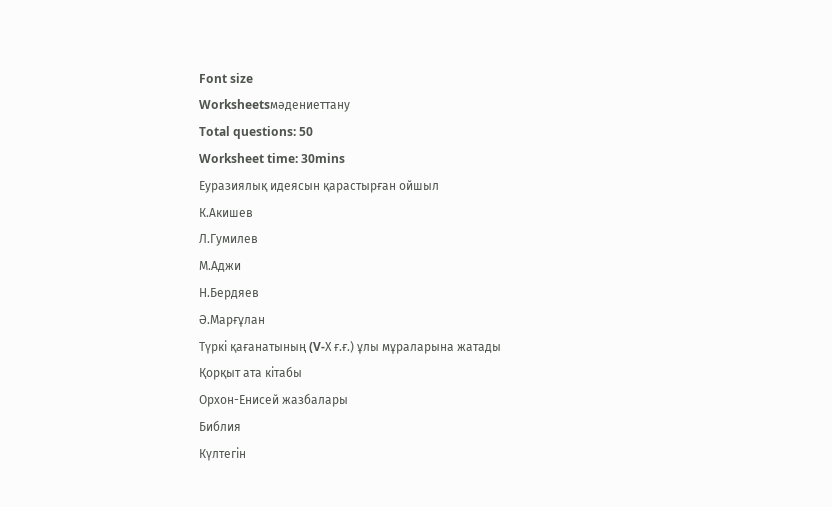Font size
Worksheetsмәдениеттану
Total questions: 50
Worksheet time: 30mins
Еуразиялық идеясын қарастырған ойшыл
К.Акишев
Л.Гумилев
М.Аджи
Н.Бердяев
Ә.Марғұлан
Түркі қағанатының (V-Х ғ.ғ.) ұлы мұраларына жатады
Қорқыт ата кітабы
Орхон-Енисей жазбалары
Библия
Күлтегін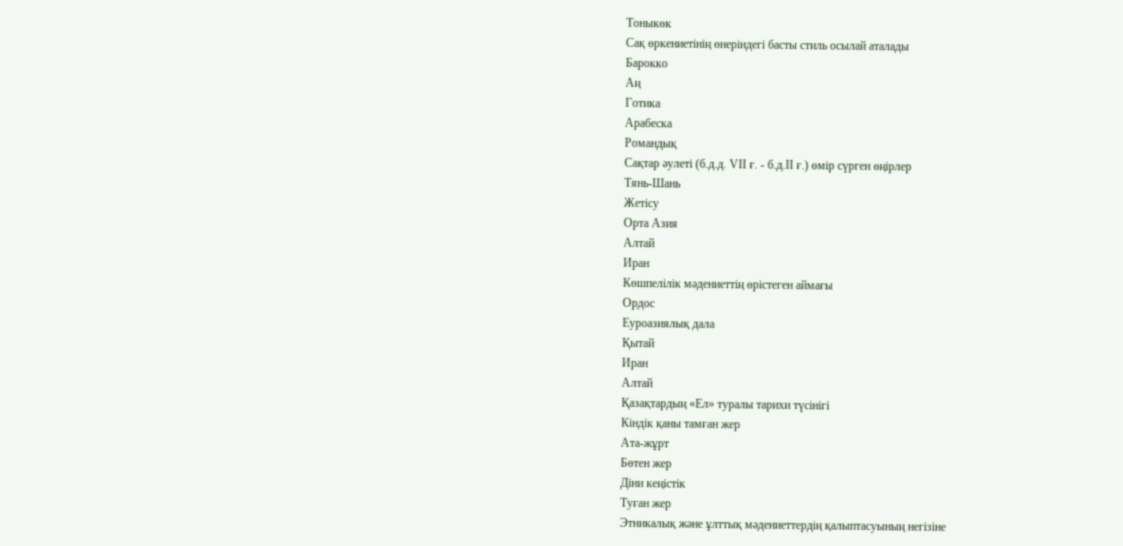Тоныкөк
Сақ өркениетінің өнеріндегі басты стиль осылай аталады
Барокко
Аң
Готика
Арабеска
Романдық
Сақтар əулеті (б.д.д. VІІ ғ. - б.д.ІІ ғ.) өмір сүрген өңірлер
Тянь-Шань
Жетісу
Орта Азия
Алтай
Иран
Көшпелілік мəдениеттің өрістеген аймағы
Ордос
Еуроазиялық дала
Қытай
Иран
Алтай
Қазақтардың «Ел» туралы тарихи түсінігі
Кіндік қаны тамған жер
Ата-жұрт
Бөтен жер
Діни кеңістік
Туған жер
Этникалық және ұлттық мәдениеттердің қалыптасуының негізіне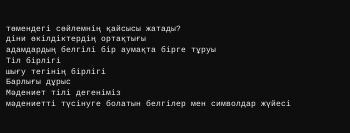төмендегі сөйлемнің қайсысы жатады?
діни өкілдіктердің ортақтығы
адамдардың белгілі бір аумақта бірге тұруы
Тіл бірлігі
шығу тегінің бірлігі
Барлығы дұрыс
Мәдениет тілі дегеніміз
мәдениетті түсінуге болатын белгілер мен символдар жүйесі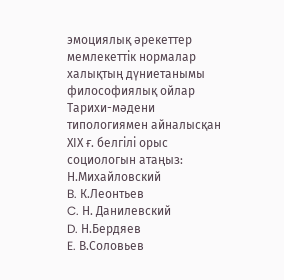эмоциялық әрекеттер
мемлекеттік нормалар
халықтың дүниетанымы
философиялық ойлар
Тарихи-мәдени типологиямен айналысқан ХІХ ғ. белгілі орыс социологын атаңыз:
Н.Михайловский
B. К.Леонтьев
C. Н. Данилевский
D. Н.Бердяев
E. В.Соловьев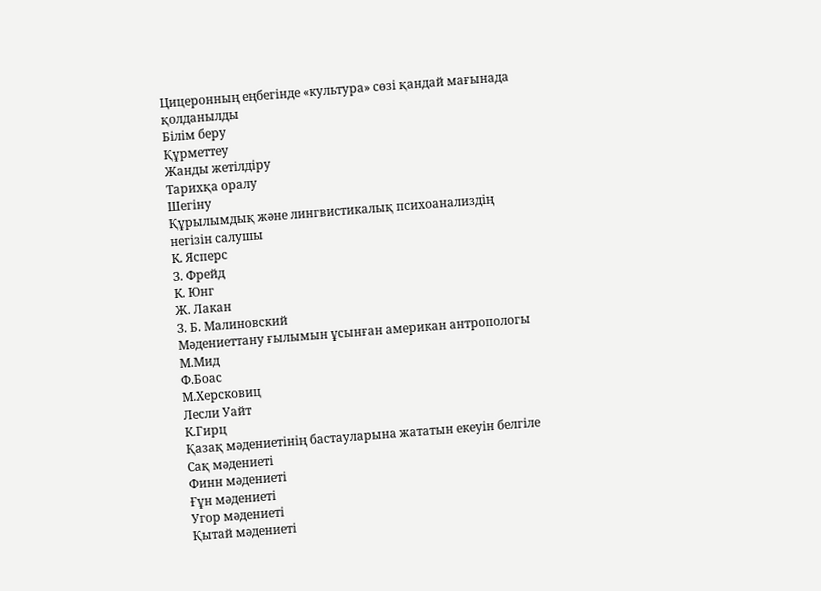Цицеронның еңбегінде «культура» сөзі қандай мағынада қолданылды
Білім беру
Құрметтеу
Жанды жетілдіру
Тарихқа оралу
Шегіну
Құрылымдық және лингвистикалық психоанализдің негізін салушы
К. Ясперс
З. Фрейд
К. Юнг
Ж. Лакан
З. Б. Малиновский
Мәдениеттану ғылымын ұсынған американ антропологы
М.Мид
Ф.Боас
М.Херсковиц
Лесли Уайт
К.Гирц
Қазақ мәдениетінің бастауларына жататын екеуін белгіле
Сақ мәдениеті
Финн мәдениеті
Ғұн мәдениеті
Угор мәдениеті
Қытай мәдениеті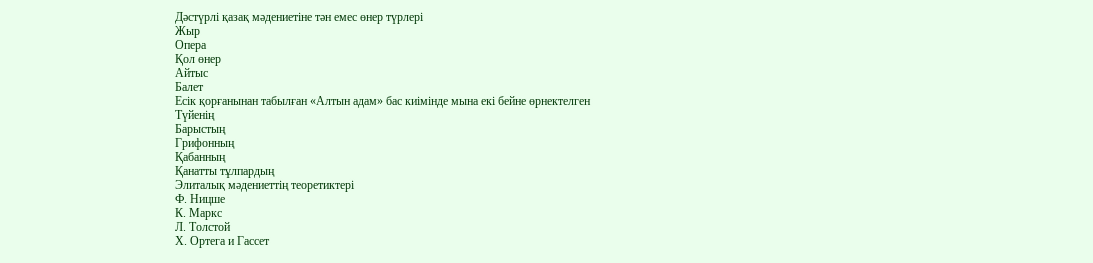Дəстүрлі қазақ мəдениетіне тəн емес өнер түрлері
Жыр
Опера
Қол өнер
Айтыс
Балет
Есік қорғанынан табылған «Алтын адам» бас киімінде мына екі бейне өрнектелген
Түйенің
Барыстың
Грифонның
Қабанның
Қанатты тұлпардың
Элиталық мәдениеттің теоретиктері
Ф. Ницше
К. Маркс
Л. Толстой
Х. Ортега и Гассет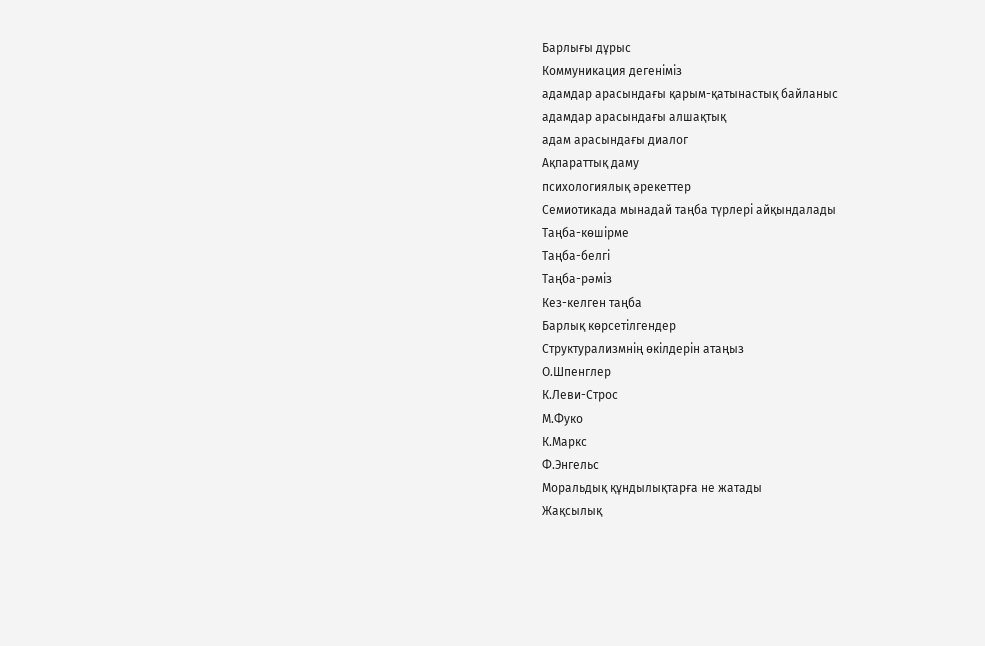Барлығы дұрыс
Коммуникация дегеніміз
адамдар арасындағы қарым-қатынастық байланыс
адамдар арасындағы алшақтық
адам арасындағы диалог
Ақпараттық даму
психологиялық әрекеттер
Семиотикада мынадай таңба түрлері айқындалады
Таңба-көшірме
Таңба-белгі
Таңба-рәміз
Кез-келген таңба
Барлық көрсетілгендер
Структурализмнің өкілдерін атаңыз
О.Шпенглер
К.Леви-Строс
М.Фуко
К.Маркс
Ф.Энгельс
Моральдық құндылықтарға не жатады
Жақсылық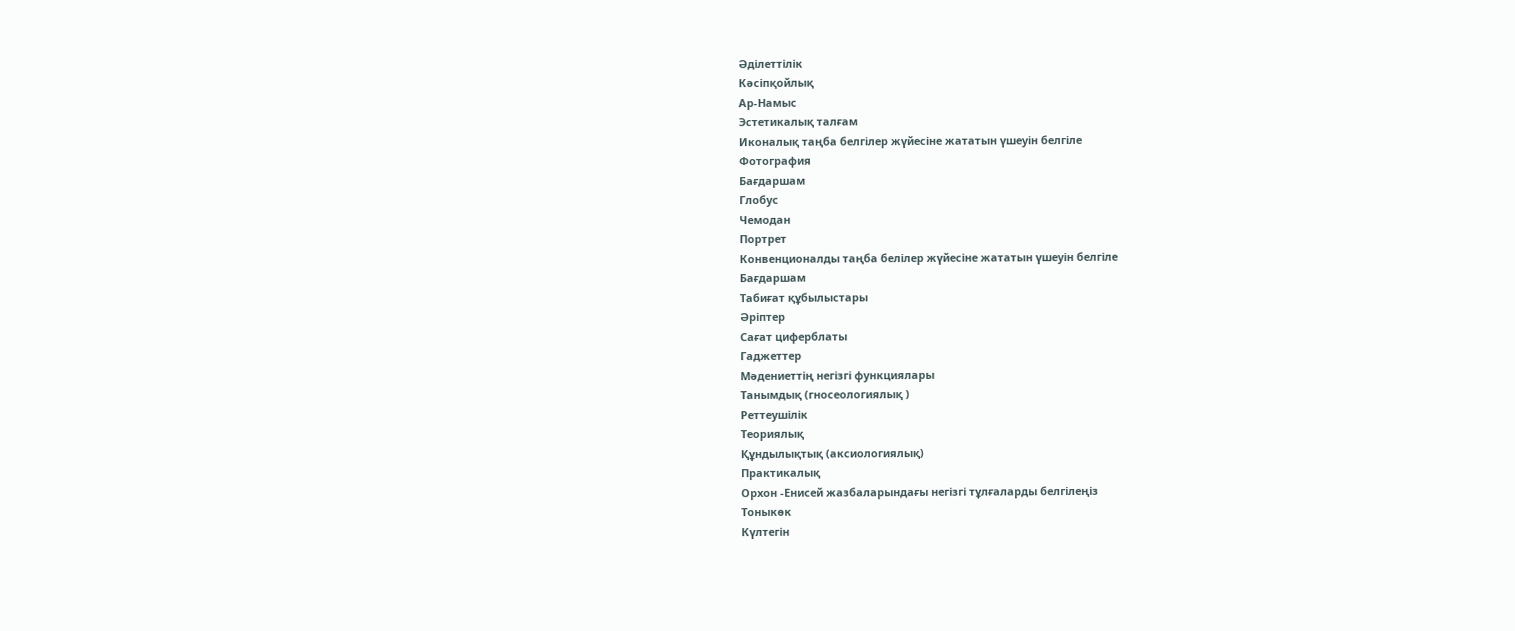Әділеттілік
Кәсіпқойлық
Ар-Намыс
Эстетикалық талғам
Иконалық таңба белгілер жүйесіне жататын үшеуін белгіле
Фотография
Бағдаршам
Глобус
Чемодан
Портрет
Конвенционалды таңба белілер жүйесіне жататын үшеуін белгіле
Бағдаршам
Табиғат құбылыстары
Әріптер
Сағат циферблаты
Гаджеттер
Мәдениеттің негізгі функциялары
Танымдық (гносеологиялық )
Реттеушілік
Теориялық
Құндылықтық (аксиологиялық)
Практикалық
Орхон -Енисей жазбаларындағы негізгі тұлғаларды белгілеңіз
Тоныкөк
Күлтегін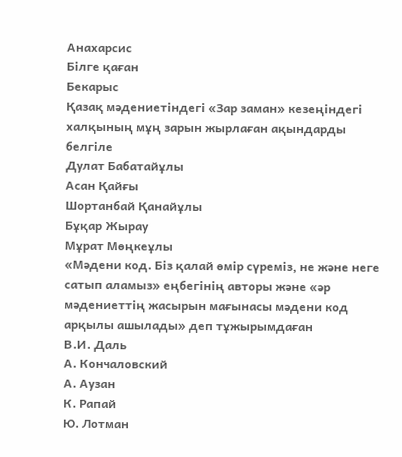Анахарсис
Білге қаған
Бекарыс
Қазақ мәдениетіндегі «Зар заман» кезеңіндегі халқының мұң зарын жырлаған ақындарды белгіле
Дулат Бабатайұлы
Асан Қайғы
Шортанбай Қанайұлы
Бұқар Жырау
Мұрат Мөңкеұлы
«Мәдени код. Біз қалай өмір сүреміз, не және неге сатып аламыз» еңбегінің авторы және «әр мәдениеттің жасырын мағынасы мәдени код арқылы ашылады» деп тұжырымдаған
В.И. Даль
А. Кончаловский
А. Аузан
К. Рапай
Ю. Лотман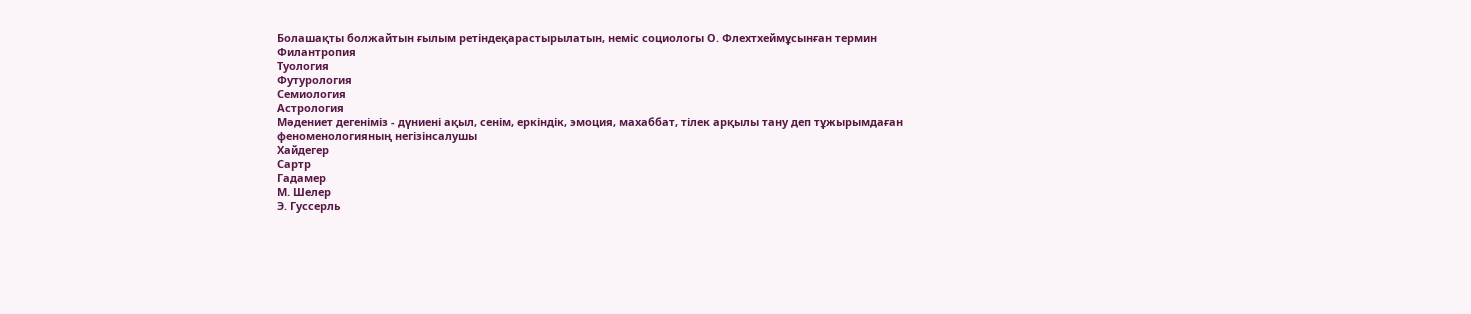Болашақты болжайтын ғылым ретіндеқарастырылатын, неміс социологы О. Флехтхеймұсынған термин
Филантропия
Туология
Футурология
Семиология
Астрология
Мәдениет дегеніміз - дүниені ақыл, сенім, еркіндік, эмоция, махаббат, тілек арқылы тану деп тұжырымдаған феноменологияның негізінсалушы
Хайдегер
Сартр
Гадамер
М. Шелер
Э. Гуссерль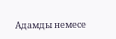Адамды немесе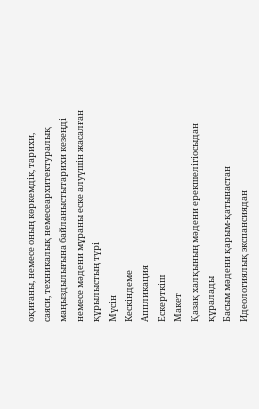оқиғаны, немесе оның көркемдік, тарихи, саяси, техникалық немесеархитектуралық маңыздылығына байланыстытарихи кезеңді немесе мәдени мұраны еске алуүшін жасалған құрылыстың түрі
Мүсін
Кескіндеме
Аппликация
Ескерткіш
Макет
Қазақ халқының мəдени ерекшелігіосыдан құралады
Басым мәдени қарым-қатынастан
Идеологиялық экспансиядан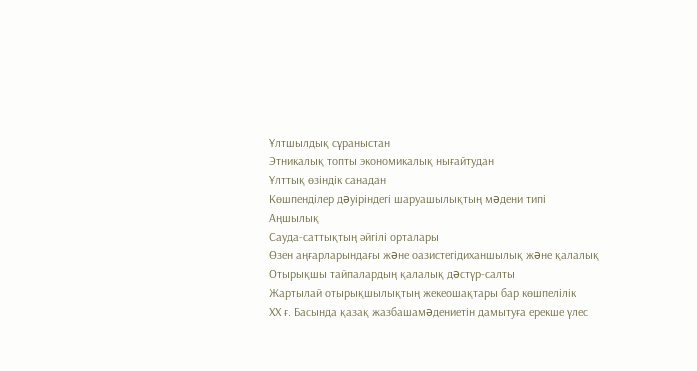Ұлтшылдық сұраныстан
Этникалық топты экономикалық нығайтудан
Ұлттық өзіндік санадан
Көшпенділер дəуіріндегі шаруашылықтың мəдени типі
Аңшылық
Сауда-саттықтың әйгілі орталары
Өзен аңғарларындағы жəне оазистегідиханшылық жəне қалалық
Отырықшы тайпалардың қалалық дəстүр-салты
Жартылай отырықшылықтың жекеошақтары бар көшпелілік
ХХ ғ. Басында қазақ жазбашамəдениетін дамытуға ерекше үлес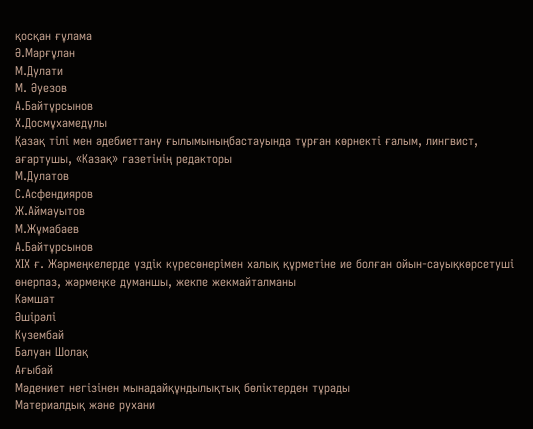қосқан ғұлама
Ә.Марғұлан
М.Дулати
М. Әуезов
А.Байтұрсынов
Х.Досмұхамедұлы
Қазақ тілі мен əдебиеттану ғылымыныңбастауында тұрған көрнекті ғалым, лингвист, ағартушы, «Казақ» газетінің редакторы
М.Дулатов
С.Асфендияров
Ж.Аймауытов
М.Жұмабаев
А.Байтұрсынов
ХІХ ғ. Жəрмеңкелерде үздік күресөнерімен халық құрметіне ие болған ойын-сауықкөрсетуші өнерпаз, жəрмеңке думаншы, жекпе жекмайталманы
Кәмшат
Әшірәлі
Күзембай
Балуан Шолақ
Ағыбай
Мəдениет негізінен мынадайқұндылықтық бөліктерден тұрады
Материалдық жəне рухани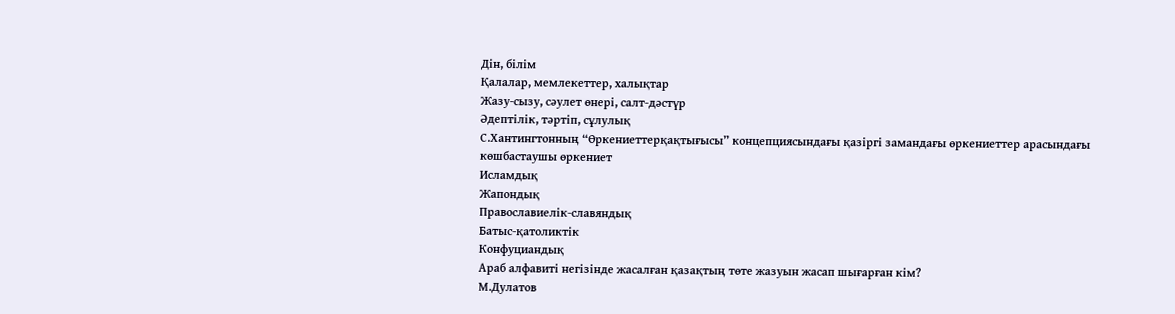Дін, білім
Қалалар, мемлекеттер, халықтар
Жазу-сызу, сəулет өнері, салт-дəстүр
Əдептілік, тəртіп, сұлулық
С.Хантингтонның “Өркениеттерқақтығысы” концепциясындағы қазіргі замандағы өркениеттер арасындағы көшбастаушы өркениет
Исламдық
Жапондық
Православиелік-славяндық
Батыс-қатоликтік
Конфуциандық
Араб алфавиті негізінде жасалған қазақтың төте жазуын жасап шығарған кім?
М.Дулатов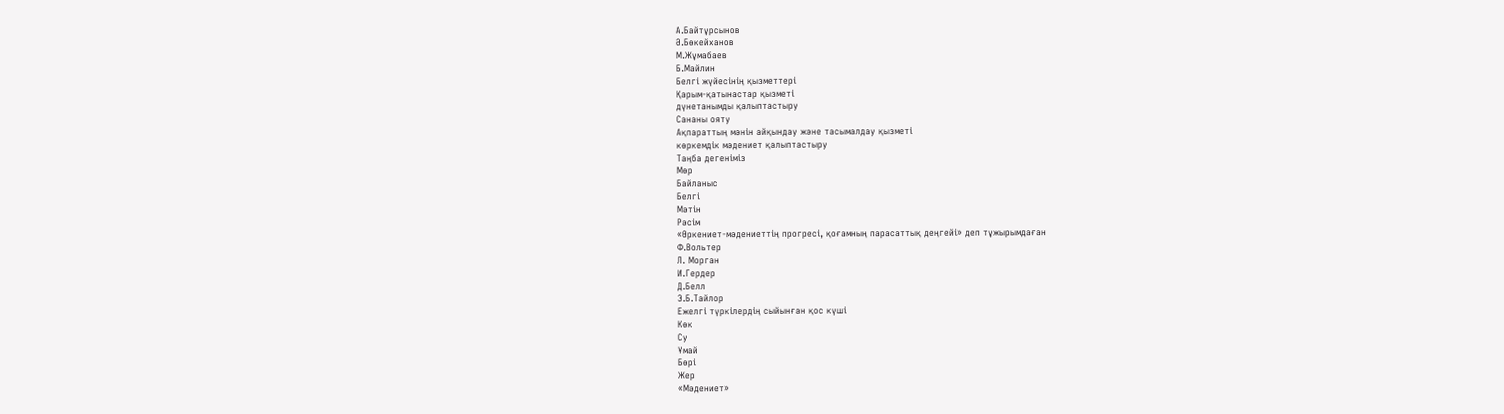А.Байтұрсынов
Ә.Бөкейханов
М.Жұмабаев
Б.Майлин
Белгі жүйесінің қызметтері
Қарым-қатынастар қызметі
дүнетанымды қалыптастыру
Сананы ояту
Ақпараттың мәнін айқындау және тасымалдау қызметі
көркемдік мәдениет қалыптастыру
Таңба дегеніміз
Мөр
Байланыс
Белгі
Мәтін
Рәсім
«Өркениет-мәдениеттің прогресі, қоғамның парасаттық деңгейі» деп тұжырымдаған
Ф.Вольтер
Л. Морган
И.Гердер
Д.Белл
Э.Б.Тайлор
Ежелгі түркілердің сыйынған қос күші
Көк
Су
Ұмай
Бөрі
Жер
«Мәдениет»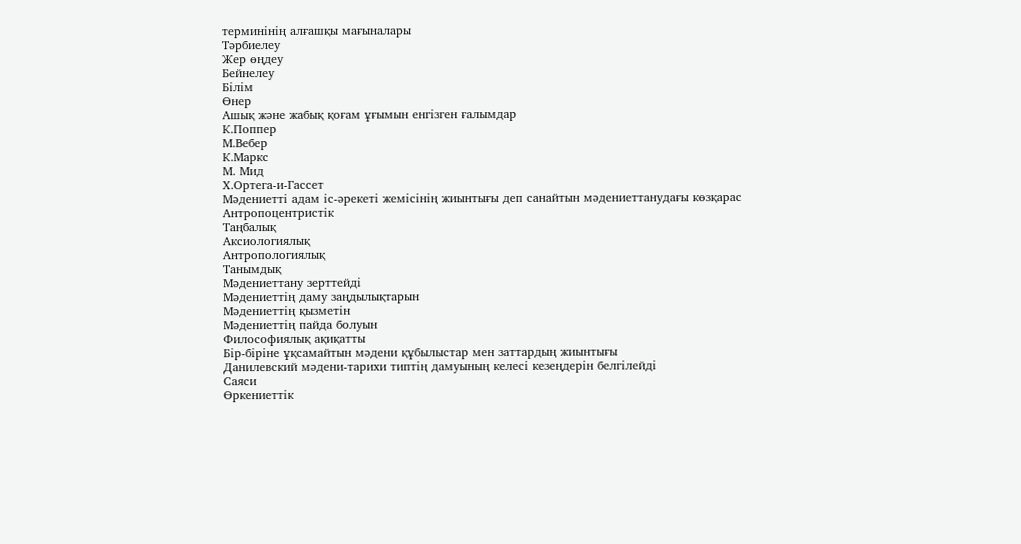терминінің алғашқы мағыналары
Тәрбиелеу
Жер өңдеу
Бейнелеу
Білім
Өнер
Ашық және жабық қоғам ұғымын енгізген ғалымдар
К.Поппер
М.Вебер
К.Маркс
М. Мид
Х.Ортега-и-Гассет
Мәдениетті адам іс-әрекеті жемісінің жиынтығы деп санайтын мәдениеттанудағы көзқарас
Антропоцентристік
Таңбалық
Аксиологиялық
Антропологиялық
Танымдық
Мәдениеттану зерттейді
Мәдениеттің даму заңдылықтарын
Мәдениеттің қызметін
Мәдениеттің пайда болуын
Философиялық ақиқатты
Бір-біріне ұқсамайтын мәдени құбылыстар мен заттардың жиынтығы
Данилевский мәдени-тарихи типтің дамуының келесі кезеңдерін белгілейді
Саяси
Өркениеттік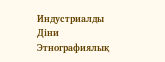Индустриалды
Діни
Этнографиялық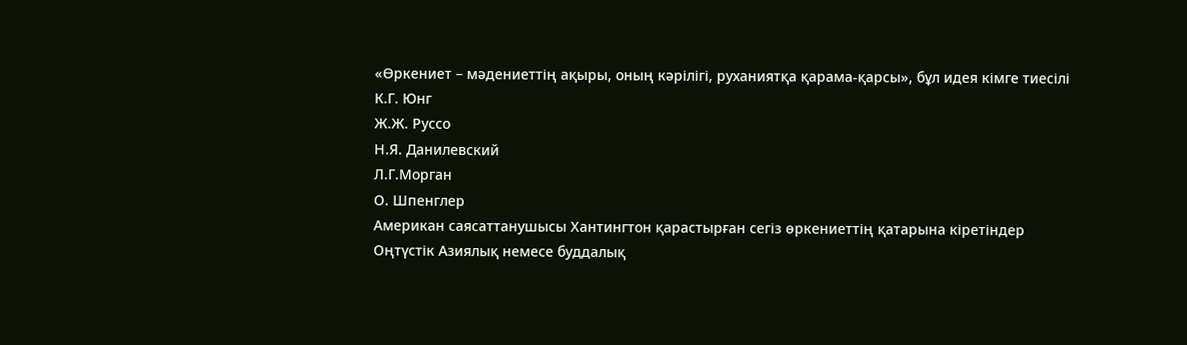«Өркениет – мәдениеттің ақыры, оның кәрілігі, руханиятқа қарама-қарсы», бұл идея кімге тиесілі
К.Г. Юнг
Ж.Ж. Руссо
Н.Я. Данилевский
Л.Г.Морган
О. Шпенглер
Американ саясаттанушысы Хантингтон қарастырған сегіз өркениеттің қатарына кіретіндер
Оңтүстік Азиялық немесе буддалық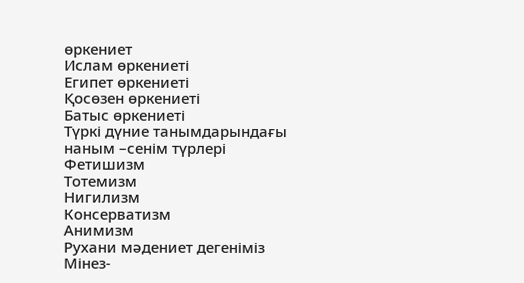өркениет
Ислам өркениеті
Египет өркениеті
Қосөзен өркениеті
Батыс өркениеті
Түркі дүние танымдарындағы наным –сенім түрлері
Фетишизм
Тотемизм
Нигилизм
Консерватизм
Анимизм
Рухани мәдениет дегеніміз
Мінез-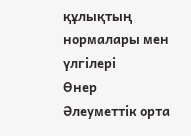құлықтың нормалары мен үлгілері
Өнер
Әлеуметтік орта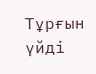Тұрғын үйді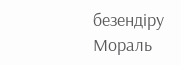безендіру
Мораль